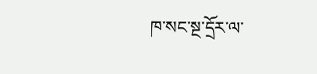ཁ་སང་སྔ་དྲོར་ལ་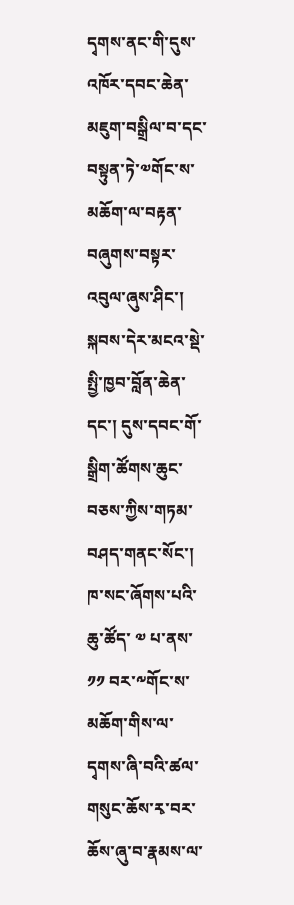དྭགས་ནང་གི་དུས་འཁོར་དབང་ཆེན་མཇུག་བསྒྲིལ་བ་དང་བསྟུན་ཏེ་༧གོང་ས་མཆོག་ལ་བརྟན་བཞུགས་བསྟར་འབུལ་ཞུས་ཤིང་། སྐབས་དེར་མངའ་སྡེ་སྤྱི་ཁྱབ་བློན་ཆེན་དང་། དུས་དབང་གོ་སྒྲིག་ཚོགས་ཆུང་བཅས་ཀྱིས་གཏམ་བཤད་གནང་སོང་།
ཁ་སང་ཞོགས་པའི་ཆུ་ཚོད་ ༧ པ་ནས་ ༡༡ བར་༸གོང་ས་མཆོག་གིས་ལ་དྭགས་ཞི་བའི་ཚལ་གསུང་ཆོས་རྭ་བར་ཆོས་ཞུ་བ་རྣམས་ལ་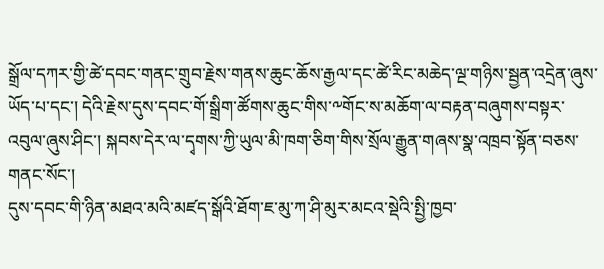སྒྲོལ་དཀར་གྱི་ཚེ་དབང་གནང་གྲུབ་རྗེས་གནས་ཆུང་ཆོས་རྒྱལ་དང་ཚེ་རིང་མཆེད་ལྔ་གཉིས་སྦྱན་འདྲེན་ཞུས་ཡོད་པ་དང་། དེའི་རྗེས་དུས་དབང་གོ་སྒྲིག་ཚོགས་ཆུང་གིས་༸གོང་ས་མཆོག་ལ་བརྟན་བཞུགས་བསྟར་འབུལ་ཞུས་ཤིང་། སྐབས་དེར་ལ་དྭགས་ཀྱི་ཡུལ་མི་ཁག་ཅིག་གིས་སྲོལ་རྒྱུན་གཞས་སྣ་འཁྲབ་སྟོན་བཅས་གནང་སོང་།
དུས་དབང་གི་ཉིན་མཐའ་མའི་མཛད་སྒོའི་ཐོག་ཇ་མུ་ཀ་ཤི་མུར་མངའ་སྡེའི་སྤྱི་ཁྱབ་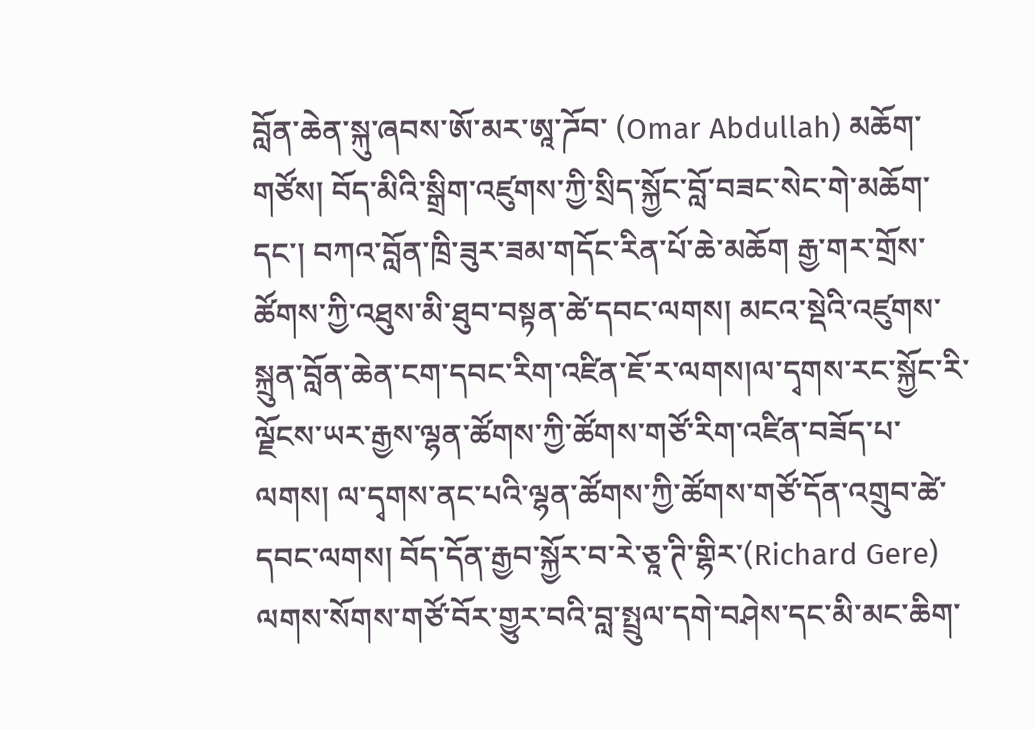བློན་ཆེན་སྐུ་ཞབས་ཨོ་མར་ཨཱ་ཌོབ་ (Omar Abdullah) མཆོག་གཙོས། བོད་མིའི་སྒྲིག་འཛུགས་ཀྱི་སྲིད་སྐྱོང་བློ་བཟང་སེང་གེ་མཆོག་དང་། བཀའ་བློན་ཁྲི་ཟུར་ཟམ་གདོང་རིན་པོ་ཆེ་མཆོག རྒྱ་གར་གྲོས་ཚོགས་ཀྱི་འཐུས་མི་ཐུབ་བསྟན་ཚེ་དབང་ལགས། མངའ་སྡེའི་འཛུགས་སྐྲུན་བློན་ཆེན་ངག་དབང་རིག་འཛིན་ཇོ་ར་ལགས།ལ་དྭགས་རང་སྐྱོང་རི་ལྗོངས་ཡར་རྒྱས་ལྷན་ཚོགས་ཀྱི་ཚོགས་གཙོ་རིག་འཛིན་བཟོད་པ་ལགས། ལ་དྭགས་ནང་པའི་ལྷན་ཚོགས་ཀྱི་ཚོགས་གཙོ་དོན་འགྲུབ་ཚེ་དབང་ལགས། བོད་དོན་རྒྱབ་སྐྱོར་བ་རེ་ཅཱ་ཊི་གྷིར་(Richard Gere) ལགས་སོགས་གཙོ་བོར་གྱུར་བའི་བླ་སྤྲུལ་དགེ་བཤེས་དང་མི་མང་ཆིག་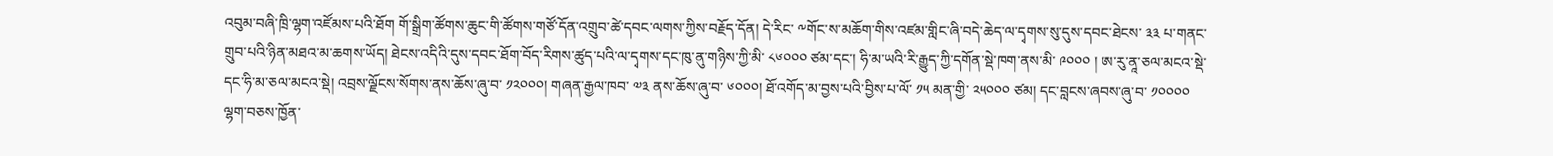འབུམ་བཞི་ཁྲི་ལྷག་འཛོམས་པའི་ཐོག གོ་སྒྲིག་ཚོགས་ཆུང་གི་ཚོགས་གཙོ་དོན་འགྲུབ་ཚེ་དབང་ལགས་ཀྱིས་བརྗོད་དོན། དེ་རིང་ ༸གོང་ས་མཆོག་གིས་འཛམ་གླིང་ཞི་བདེ་ཆེད་ལ་དྭགས་སུ་དུས་དབང་ཐེངས་ ༣༣ པ་གནང་གྲུབ་པའི་ཉིན་མཐའ་མ་ཆགས་ཡོད། ཐེངས་འདིའི་དུས་དབང་ཐོག་བོད་རིགས་ཚུད་པའི་ལ་དྭགས་དང་ཁུ་ནུ་གཉིས་ཀྱི་མི་ ༨༦༠༠༠ ཙམ་དང་། ཧི་མ་ཡའི་རི་རྒྱུད་ཀྱི་དགོན་སྡེ་ཁག་ནས་མི་ ༩༠༠༠ ། ཨ་རུ་ནཱ་ཅལ་མངའ་སྡེ་དང་ཧི་མ་ཅལ་མངའ་སྡེ། འབྲས་ལྗོངས་སོགས་ནས་ཆོས་ཞུ་བ་ ༡༢༠༠༠། གཞན་རྒྱལ་ཁབ་ ༧༣ ནས་ཆོས་ཞུ་བ་ ༦༠༠༠། ཐོ་འགོད་མ་བྱས་པའི་བྱིས་པ་ལོ་ ༡༥ མན་གྱི་ ༢༥༠༠༠ ཙམ། དང་བླངས་ཞབས་ཞུ་བ་ ༡༠༠༠༠ ལྷག་བཅས་ཁྱོན་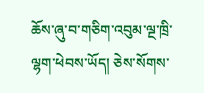ཆོས་ཞུ་བ་གཅིག་འབུམ་ལྔ་ཁྲི་ལྷག་ཕེབས་ཡོད། ཅེས་སོགས་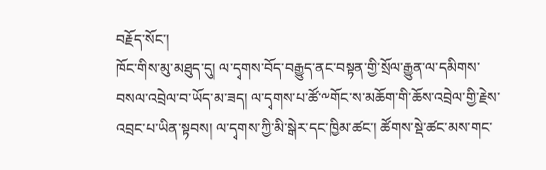བརྗོད་སོང་།
ཁོང་གིས་མུ་མཐུད་དུ། ལ་དྭགས་བོད་བརྒྱུད་ནང་བསྟན་གྱི་སྲོལ་རྒྱུན་ལ་དམིགས་བསལ་འབྲེལ་བ་ཡོད་མ་ཟད། ལ་དྭགས་པ་ཚོ་༸གོང་ས་མཆོག་གི་ཆོས་འབྲེལ་གྱི་རྗེས་འབྲང་པ་ཡིན་སྟབས། ལ་དྭགས་ཀྱི་མི་སྒེར་དང་ཁྱིམ་ཚང་། ཚོགས་སྡེ་ཚང་མས་གང་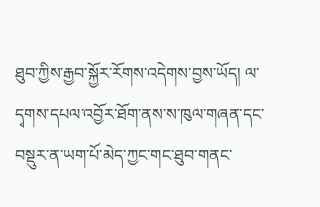ཐུབ་ཀྱིས་རྒྱབ་སྐྱོར་རོགས་འདེགས་བྱས་ཡོད། ལ་དྭགས་དཔལ་འབྱོར་ཐོག་ནས་ས་ཁུལ་གཞན་དང་བསྡུར་ན་ཡག་པོ་མེད་ཀྱང་གང་ཐུབ་གནང་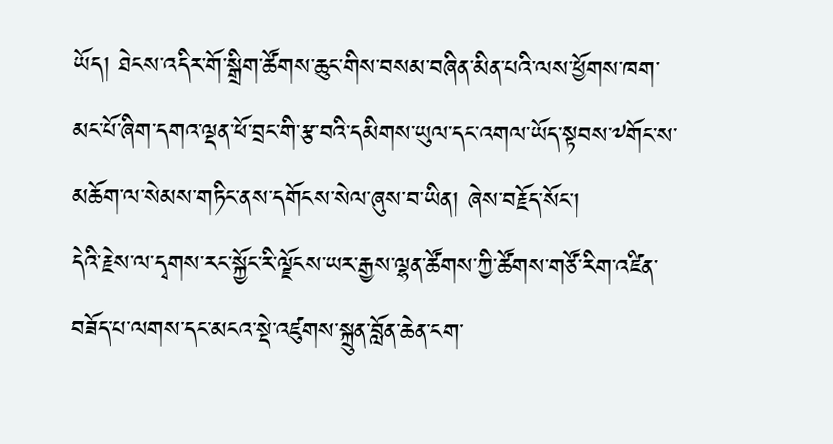ཡོད། ཐེངས་འདིར་གོ་སྒྲིག་ཚོགས་ཆུང་གིས་བསམ་བཞིན་མིན་པའི་ལས་ཕྱོགས་ཁག་མང་པོ་ཞིག་དགའ་ལྡན་ཕོ་བྲང་གི་རྩ་བའི་དམིགས་ཡུལ་དང་འགལ་ཡོད་སྟབས་༸གོང་ས་མཆོག་ལ་སེམས་གཏིང་ནས་དགོངས་སེལ་ཞུས་བ་ཡིན། ཞེས་བརྗོད་སོང་།
དེའི་རྗེས་ལ་དྭགས་རང་སྐྱོང་རི་ལྗོངས་ཡར་རྒྱས་ལྷན་ཚོགས་ཀྱི་ཚོགས་གཙོ་རིག་འཛིན་བཟོད་པ་ལགས་དང་མངའ་སྡེ་འཛུགས་སྐྲུན་བློན་ཆེན་ངག་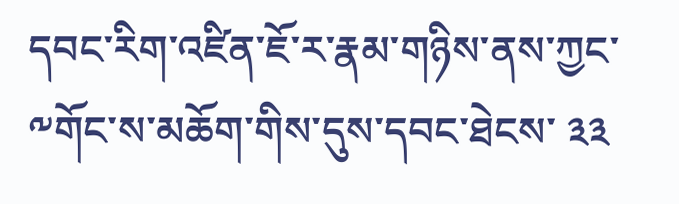དབང་རིག་འཛིན་ཇོ་ར་རྣམ་གཉིས་ནས་ཀྱང་༸གོང་ས་མཆོག་གིས་དུས་དབང་ཐེངས་ ༣༣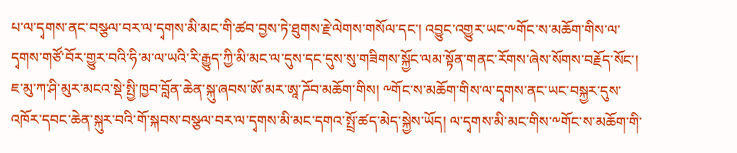པ་ལ་དྭགས་ནང་བསྩལ་བར་ལ་དྭགས་མི་མང་གི་ཚབ་བྱས་ཏེ་ཐུགས་རྗེ་ལེགས་གསོལ་དང་། འབྱུང་འགྱུར་ཡང་༸གོང་ས་མཆོག་གིས་ལ་དྭགས་གཙོ་བོར་གྱུར་བའི་ཧི་མ་ལ་ཡའི་རི་རྒྱུད་ཀྱི་མི་མང་ལ་དུས་དང་དུས་སུ་གཟིགས་སྐྱོང་ལམ་སྟོན་གནང་རོགས་ཞེས་སོགས་བརྗོད་སོང་།
ཇ་མུ་ཀ་ཤི་མུར་མངའ་སྡེ་སྤྱི་ཁྱབ་བློན་ཆེན་སྐུ་ཞབས་ཨོ་མར་ཨཱ་ཌོབ་མཆོག་གིས། ༸གོང་ས་མཆོག་གིས་ལ་དྭགས་ནང་ཡང་བསྐྱར་དུས་འཁོར་དབང་ཆེན་སྐུར་བའི་གོ་སྐབས་བསྩལ་བར་ལ་དྭགས་མི་མང་དགའ་སྤྲོ་ཚད་མེད་སྐྱེས་ཡོད། ལ་དྭགས་མི་མང་གིས་༸གོང་ས་མཆོག་གི་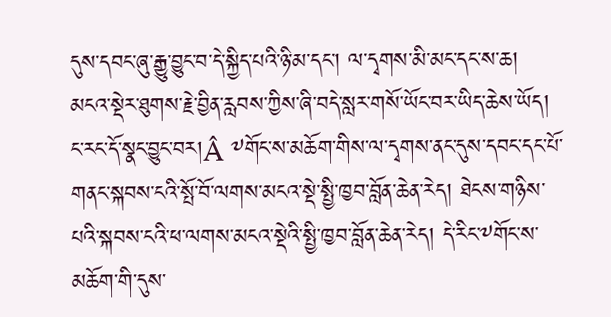དུས་དབང་ཞུ་རྒྱུ་བྱུང་བ་དེ་སྐྱིད་པའི་ཉི་མ་དང་། ལ་དྭགས་མི་མང་དང་ས་ཆ། མངའ་སྡེར་ཐུགས་རྗེ་བྱིན་རླབས་ཀྱིས་ཞི་བདེ་སླར་གསོ་ཡོང་བར་ཡིད་ཆེས་ཡོད། ང་རང་དོ་སྣང་བྱུང་བར།Â ༸གོང་ས་མཆོག་གིས་ལ་དྭགས་ནང་དུས་དབང་དང་པོ་གནང་སྐབས་ངའི་སྤོ་བོ་ལགས་མངའ་སྡེ་སྤྱི་ཁྱབ་བློན་ཆེན་རེད། ཐེངས་གཉིས་པའི་སྐབས་ངའི་ཕ་ལགས་མངའ་སྡེའི་སྤྱི་ཁྱབ་བློན་ཆེན་རེད། དེ་རིང་༸གོང་ས་མཆོག་གི་དུས་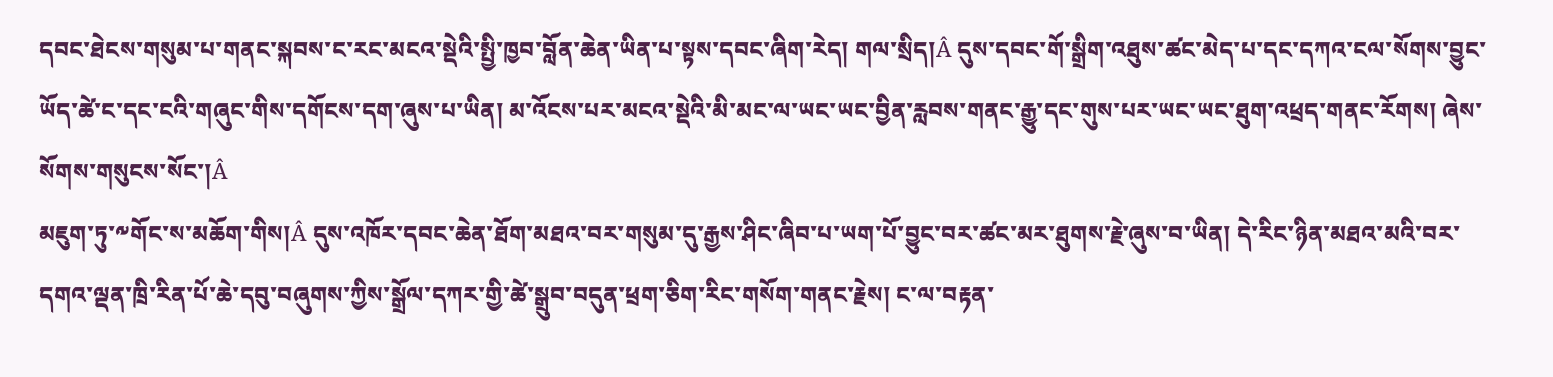དབང་ཐེངས་གསུམ་པ་གནང་སྐབས་ང་རང་མངའ་སྡེའི་སྤྱི་ཁྱབ་བློན་ཆེན་ཡིན་པ་སྟས་དབང་ཞིག་རེད། གལ་སྲིད།Â དུས་དབང་གོ་སྒྲིག་འཐུས་ཚང་མེད་པ་དང་དཀའ་ངལ་སོགས་བྱུང་ཡོད་ཚེ་ང་དང་ངའི་གཞུང་གིས་དགོངས་དག་ཞུས་པ་ཡིན། མ་འོངས་པར་མངའ་སྡེའི་མི་མང་ལ་ཡང་ཡང་བྱིན་རླབས་གནང་རྒྱུ་དང་གུས་པར་ཡང་ཡང་ཐུག་འཕྲད་གནང་རོགས། ཞེས་སོགས་གསུངས་སོང་།Â
མཇུག་ཏུ་༸གོང་ས་མཆོག་གིས།Â དུས་འཁོར་དབང་ཆེན་ཐོག་མཐའ་བར་གསུམ་དུ་རྒྱས་ཤིང་ཞིབ་པ་ཡག་པོ་བྱུང་བར་ཚང་མར་ཐུགས་རྗེ་ཞུས་བ་ཡིན། དེ་རིང་ཉིན་མཐའ་མའི་བར་དགའ་ལྡན་ཁྲི་རིན་པོ་ཆེ་དབུ་བཞུགས་ཀྱིས་སྒྲོལ་དཀར་གྱི་ཚེ་སྒྲུབ་བདུན་ཕྲག་ཅིག་རིང་གསོག་གནང་རྗེས། ང་ལ་བརྟན་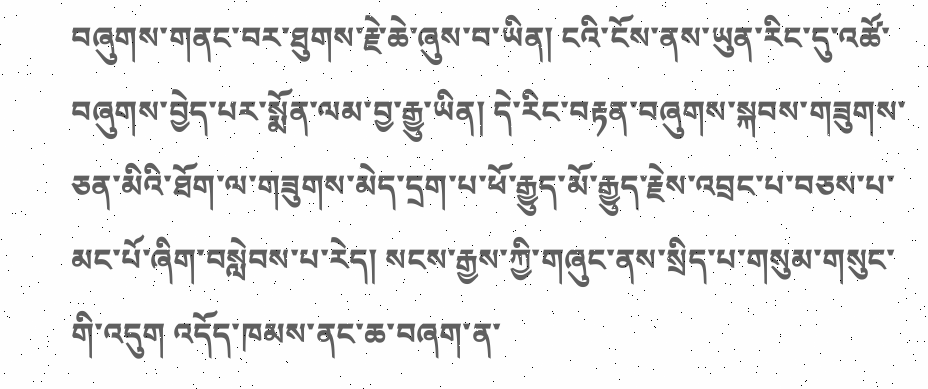བཞུགས་གནང་བར་ཐུགས་རྗེ་ཆེ་ཞུས་བ་ཡིན། ངའི་ངོས་ནས་ཡུན་རིང་དུ་འཚོ་བཞུགས་བྱེད་པར་སྨོན་ལམ་བྱ་རྒྱུ་ཡིན། དེ་རིང་བརྟན་བཞུགས་སྐབས་གཟུགས་ཅན་མིའི་ཐོག་ལ་གཟུགས་མེད་དྲག་པ་ཕོ་རྒྱུད་མོ་རྒྱུད་རྗེས་འབྲང་པ་བཅས་པ་མང་པོ་ཞིག་བསླེབས་པ་རེད། སངས་རྒྱས་ཀྱི་གཞུང་ནས་སྲིད་པ་གསུམ་གསུང་གི་འདུག འདོད་ཁམས་ནང་ཆ་བཞག་ན་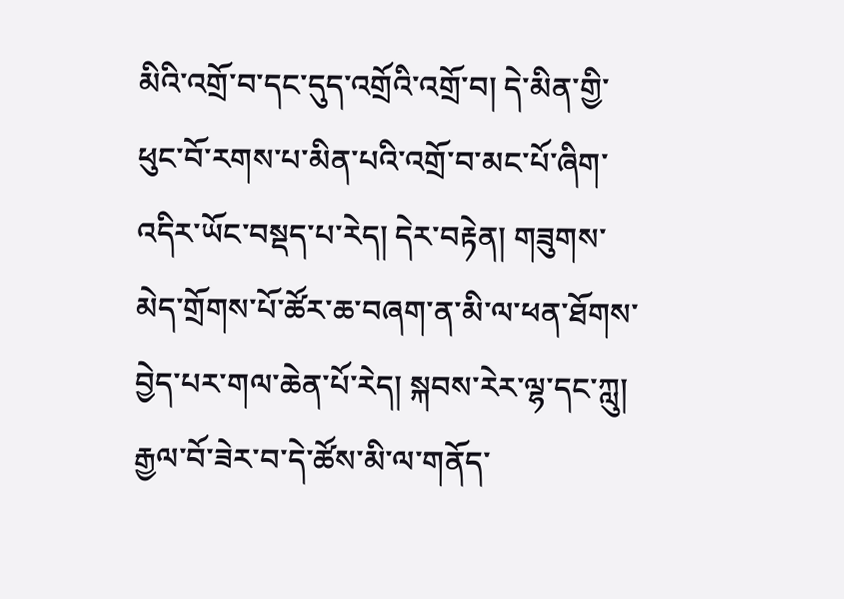མིའི་འགྲོ་བ་དང་དུད་འགྲོའི་འགྲོ་བ། དེ་མིན་གྱི་ཕུང་བོ་རགས་པ་མིན་པའི་འགྲོ་བ་མང་པོ་ཞིག་འདིར་ཡོང་བསྡད་པ་རེད། དེར་བརྟེན། གཟུགས་མེད་གྲོགས་པོ་ཚོར་ཆ་བཞག་ན་མི་ལ་ཕན་ཐོགས་བྱེད་པར་གལ་ཆེན་པོ་རེད། སྐབས་རེར་ལྷ་དང་ཀླུ། རྒྱལ་བོ་ཟེར་བ་དེ་ཚོས་མི་ལ་གནོད་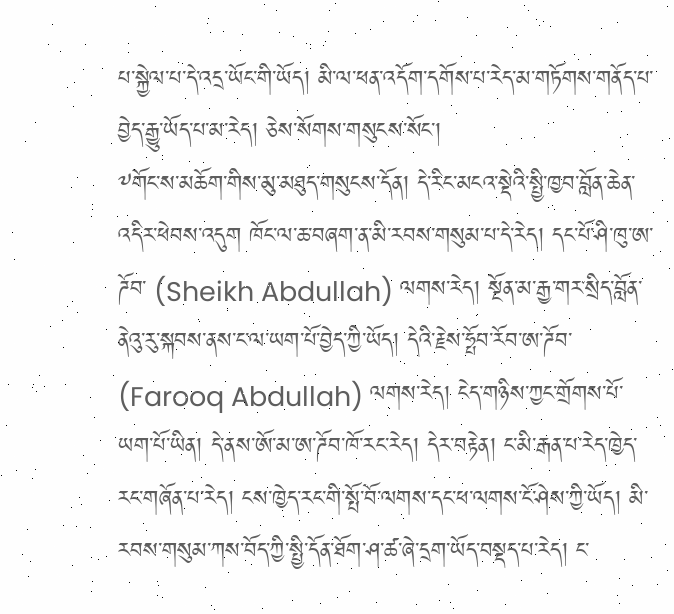པ་སྐྱེལ་པ་དེ་འདྲ་ཡོང་གི་ཡོད། མི་ལ་ཕན་འདོག་དགོས་པ་རེད་མ་གཏོགས་གནོད་པ་བྱེད་རྒྱུ་ཡོད་པ་མ་རེད། ཅེས་སོགས་གསུངས་སོང་།
༸གོང་ས་མཆོག་གིས་མུ་མཐུད་གསུངས་དོན། དེ་རིང་མངའ་སྡེའི་སྤྱི་ཁྱབ་བློན་ཆེན་འདིར་ཕེབས་འདུག ཁོང་ལ་ཆ་བཞག་ན་མི་རབས་གསུམ་པ་དེ་རེད། དང་པོ་ཤི་ཁུ་ཨ་ཌོབ་ (Sheikh Abdullah) ལགས་རེད། སྔོན་མ་རྒྱ་གར་སྲིད་བློན་ནེའུ་རུ་སྐབས་ནས་ང་ལ་ཡག་པོ་བྱེད་ཀྱི་ཡོད། དེའི་རྗེས་ཧྤོབ་རོབ་ཨ་ཌོབ་ (Farooq Abdullah) ལགས་རེད། ངེད་གཉིས་ཀྱང་གྲོགས་པོ་ཡག་པོ་ཡིན། དེ་ནས་ཨོ་མ་ཨ་ཌོབ་ཁོ་རང་རེད། དེར་བརྟེན། ང་མི་རྒན་པ་རེད་ཁྱེད་རང་གཞོན་པ་རེད། ངས་ཁྱེད་རང་གི་སྤོ་བོ་ལགས་དང་ཕ་ལགས་ངོ་ཤེས་ཀྱི་ཡོད། མི་རབས་གསུམ་ཀས་བོད་ཀྱི་སྤྱི་དོན་ཐོག་ཤ་ཚ་ཞེ་དྲག་ཡོད་བསྡད་པ་རེད། ང་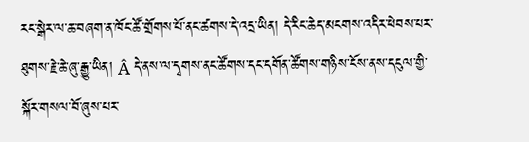རང་སྒེར་ལ་ཆ་བཞག་ན་ཁོང་ཚོ་གྲོགས་པོ་ནང་ཚགས་དེ་འདྲ་ཡིན། དེ་རིང་ཆེད་མངགས་འདིར་ཕེབས་པར་ཐུགས་རྗེ་ཆེ་ཞུ་རྒྱུ་ཡིན། Â དེ་ནས་ལ་དྭགས་ནང་ཚོགས་དང་དགོན་ཚོགས་གཉིས་ངོས་ནས་དངུལ་གྱི་སྐོར་གསལ་བོ་ཞུས་པར་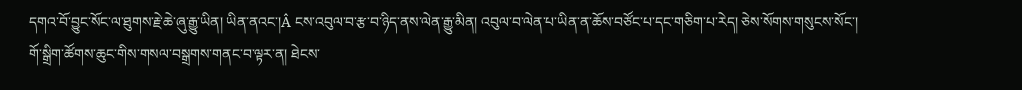དགའ་བོ་བྱུང་སོང་ལ་ཐུགས་རྗེ་ཆེ་ཞུ་རྒྱུ་ཡིན། ཡིན་ནའང་།Â ངས་འབུལ་བ་རྩ་བ་ཉིད་ནས་ལེན་རྒྱུ་མིན། འབུལ་བ་ལེན་པ་ཡིན་ན་ཆོས་བཙོང་པ་དང་གཅིག་པ་རེད། ཅེས་སོགས་གསུངས་སོང་།
གོ་སྒྲིག་ཚོགས་ཆུང་གིས་གསལ་བསྒྲགས་གནང་བ་ལྟར་ན། ཐེངས་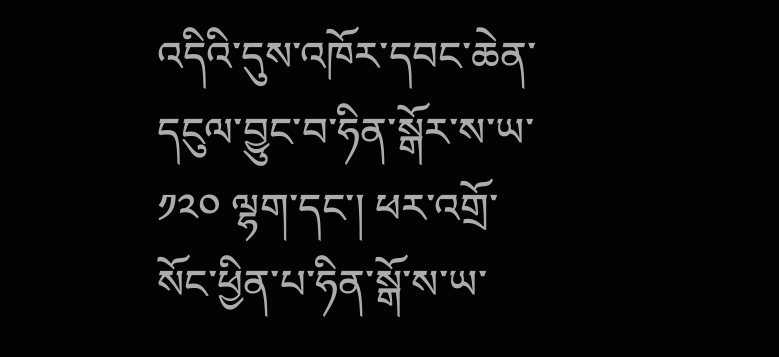འདིའི་དུས་འཁོར་དབང་ཆེན་དངུལ་བྱུང་བ་ཧིན་སྒོར་ས་ཡ་ ༡༢༠ ལྷག་དང་། ཕར་འགྲོ་སོང་ཕྱིན་པ་ཧིན་སྒོ་ས་ཡ་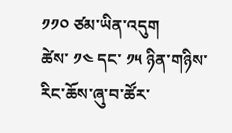༡༡༠ ཙམ་ཡིན་འདུག
ཚེས་ ༡༤ དང་ ༡༥ ཉིན་གཉིས་རིང་ཆོས་ཞུ་བ་ཚོར་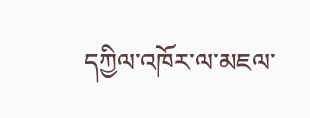དཀྱིལ་འཁོར་ལ་མཇལ་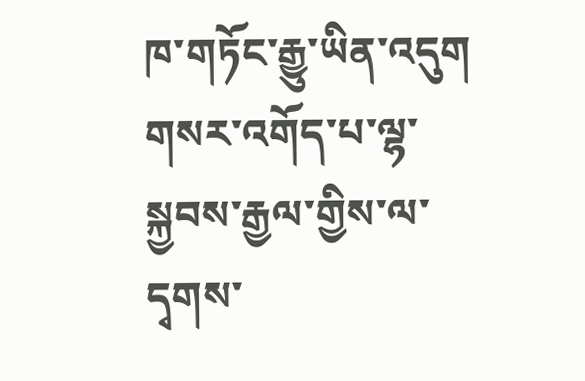ཁ་གཏོང་རྒྱུ་ཡིན་འདུག
གསར་འགོད་པ་ལྷ་སྐྱབས་རྒྱལ་གྱིས་ལ་དྭགས་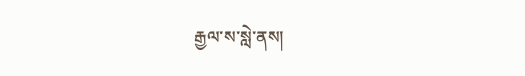རྒྱལ་ས་སླེ་ནས།